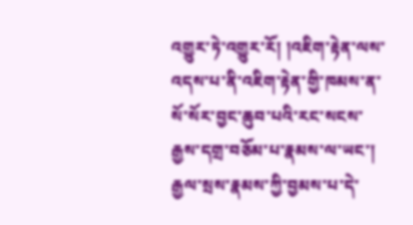འགྱུར་ཏེ་འགྱུར་རོ། །འཇིག་རྟེན་ལས་འདས་པ་ནི་འཇིག་རྟེན་གྱི་ཁམས་ན་སོ་སོར་བྱང་ཆུབ་པའི་རང་སངས་རྒྱས་དགྲ་བཅོམ་པ་རྣམས་ལ་ཡང་། རྒྱལ་སྲས་རྣམས་ཀྱི་བྱམས་པ་དེ་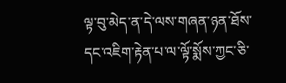ལྟ་བུ་མེད་ན་དེ་ལས་གཞན་ཉན་ཐོས་དང་འཇིག་རྟེན་པ་ལ་ལྟོ་སྨོས་ཀྱང་ཅི་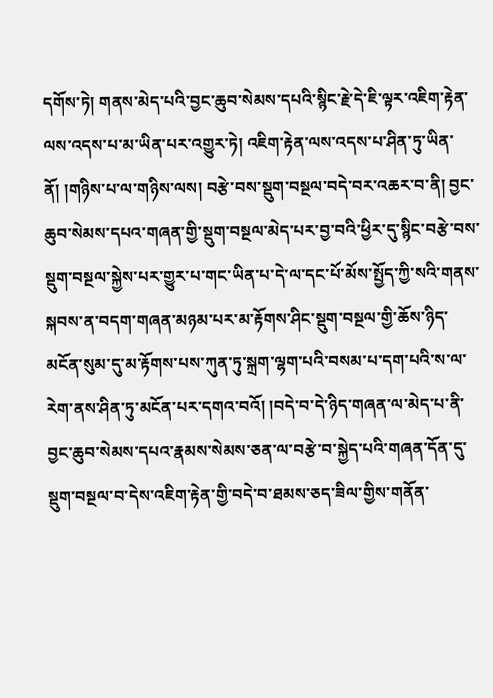དགོས་ཏེ། གནས་མེད་པའི་བྱང་ཆུབ་སེམས་དཔའི་སྙིང་རྗེ་དེ་ཇི་ལྟར་འཇིག་རྟེན་ལས་འདས་པ་མ་ཡིན་པར་འགྱུར་ཏེ། འཇིག་རྟེན་ལས་འདས་པ་ཤིན་ཏུ་ཡིན་ནོ། །གཉིས་པ་ལ་གཉིས་ལས། བརྩེ་བས་སྡུག་བསྔལ་བདེ་བར་འཆར་བ་ནི། བྱང་ཆུབ་སེམས་དཔའ་གཞན་གྱི་སྡུག་བསྔལ་མེད་པར་བྱ་བའི་ཕྱིར་དུ་སྙིང་བརྩེ་བས་སྡུག་བསྔལ་སྐྱེས་པར་གྱུར་པ་གང་ཡིན་པ་དེ་ལ་དང་པོ་མོས་སྤྱོད་ཀྱི་སའི་གནས་སྐབས་ན་བདག་གཞན་མཉམ་པར་མ་རྟོགས་ཤིང་སྡུག་བསྔལ་གྱི་ཆོས་ཉིད་མངོན་སུམ་དུ་མ་རྟོགས་པས་ཀུན་ཏུ་སྐྲག་ལྷག་པའི་བསམ་པ་དག་པའི་ས་ལ་རེག་ནས་ཤིན་ཏུ་མངོན་པར་དགའ་བའོ། །བདེ་བ་དེ་ཉིད་གཞན་ལ་མེད་པ་ནི་བྱང་ཆུབ་སེམས་དཔའ་རྣམས་སེམས་ཅན་ལ་བརྩེ་བ་སྐྱེད་པའི་གཞན་དོན་དུ་སྡུག་བསྔལ་བ་དེས་འཇིག་རྟེན་གྱི་བདེ་བ་ཐམས་ཅད་ཟིལ་གྱིས་གནོན་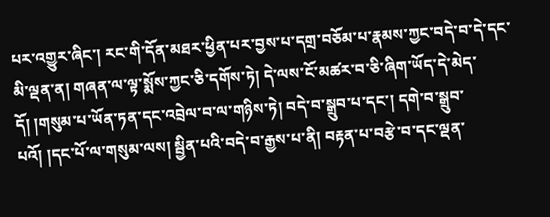པར་འགྱུར་ཞིང་། རང་གི་དོན་མཐར་ཕྱིན་པར་བྱས་པ་དགྲ་བཅོམ་པ་རྣམས་ཀྱང་བདེ་བ་དེ་དང་མི་ལྡན་ན། གཞན་ལ་ལྟ་སྨོས་ཀྱང་ཅི་དགོས་ཏེ། དེ་ལས་ངོ་མཚར་བ་ཅི་ཞིག་ཡོད་དེ་མེད་དོ། །གསུམ་པ་ཡོན་ཏན་དང་འབྲེལ་བ་ལ་གཉིས་ཏེ། བདེ་བ་སྒྲུབ་པ་དང་། དགེ་བ་སྒྲུབ་པའོ། །དང་པོ་ལ་གསུམ་ལས། སྦྱིན་པའི་བདེ་བ་རྒྱས་པ་ནི། བརྟན་པ་བརྩེ་བ་དང་ལྡན་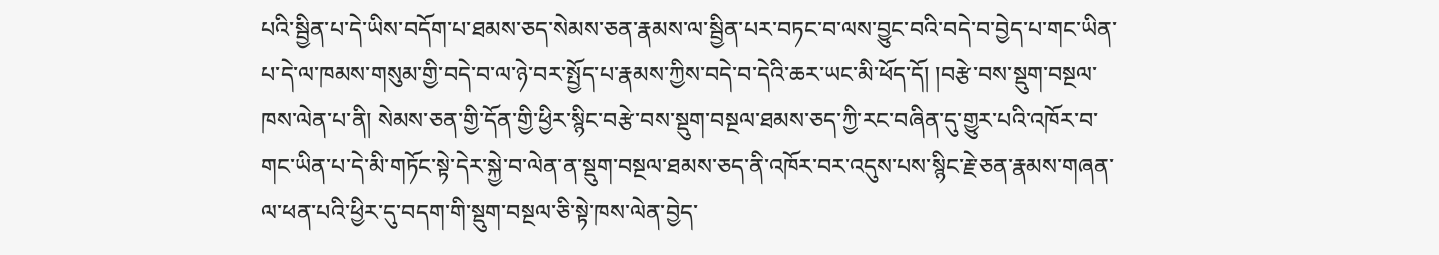པའི་སྦྱིན་པ་དེ་ཡིས་བདོག་པ་ཐམས་ཅད་སེམས་ཅན་རྣམས་ལ་སྦྱིན་པར་བཏང་བ་ལས་བྱུང་བའི་བདེ་བ་བྱེད་པ་གང་ཡིན་པ་དེ་ལ་ཁམས་གསུམ་གྱི་བདེ་བ་ལ་ཉེ་བར་སྤྱོད་པ་རྣམས་ཀྱིས་བདེ་བ་དེའི་ཆར་ཡང་མི་ཕོད་དོ། །བརྩེ་བས་སྡུག་བསྔལ་ཁས་ལེན་པ་ནི། སེམས་ཅན་གྱི་དོན་གྱི་ཕྱིར་སྙིང་བརྩེ་བས་སྡུག་བསྔལ་ཐམས་ཅད་ཀྱི་རང་བཞིན་དུ་གྱུར་པའི་འཁོར་བ་གང་ཡིན་པ་དེ་མི་གཏོང་སྟེ་དེར་སྐྱེ་བ་ལེན་ན་སྡུག་བསྔལ་ཐམས་ཅད་ནི་འཁོར་བར་འདུས་པས་སྙིང་རྗེ་ཅན་རྣམས་གཞན་ལ་ཕན་པའི་ཕྱིར་དུ་བདག་གི་སྡུག་བསྔལ་ཅི་སྟེ་ཁས་ལེན་བྱེད་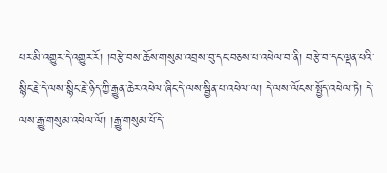པར་མི་འགྱུར་དེ་འགྱུར་རོ། །བརྩེ་བས་ཆོས་གསུམ་འབྲས་བུ་དང་བཅས་པ་འཕེལ་བ་ནི། བརྩེ་བ་དང་ལྡན་པའི་སྙིང་རྗེ་དེ་ལས་སྙིང་རྗེ་ཉིད་ཀྱི་རྒྱུན་ཆེར་འཕེལ་ཞིང་དེ་ལས་སྦྱིན་པ་འཕེལ་ལ། དེ་ལས་ལོངས་སྤྱོད་འཕེལ་ཏེ། དེ་ལས་རྒྱུ་གསུམ་འཕེལ་ལོ། །རྒྱུ་གསུམ་པོ་དེ་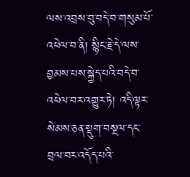ལས་འབྲས་བུ་བདེ་བ་གསུམ་པོ་འཕེལ་བ་ནི། སྙིང་རྗེ་དེ་ལས་བྱམས་པས་སྐྱེད་པའི་བདེ་བ་འཕེལ་བར་འགྱུར་ཏེ། འདི་ལྟར་སེམས་ཅན་སྡུག་བསྔལ་དང་བྲལ་བར་འདོད་པའི་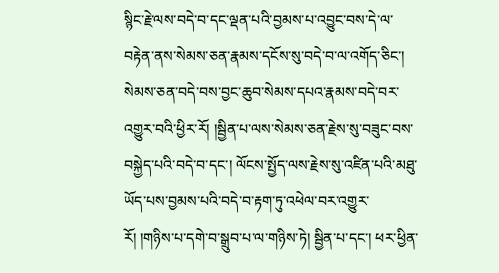སྙིང་རྗེ་ལས་བདེ་བ་དང་ལྡན་པའི་བྱམས་པ་འབྱུང་བས་དེ་ལ་བརྟེན་ནས་སེམས་ཅན་རྣམས་དངོས་སུ་བདེ་བ་ལ་འགོད་ཅིང་། སེམས་ཅན་བདེ་བས་བྱང་ཆུབ་སེམས་དཔའ་རྣམས་བདེ་བར་འགྱུར་བའི་ཕྱིར་རོ། །སྦྱིན་པ་ལས་སེམས་ཅན་རྗེས་སུ་བཟུང་བས་བསྐྱེད་པའི་བདེ་བ་དང་། ལོངས་སྤྱོད་ལས་རྗེས་སུ་འཛིན་པའི་མཐུ་ཡོད་པས་བྱམས་པའི་བདེ་བ་རྟག་ཏུ་འཕེལ་བར་འགྱུར་རོ། །གཉིས་པ་དགེ་བ་སྒྲུབ་པ་ལ་གཉིས་ཏེ། སྦྱིན་པ་དང་། ཕར་ཕྱིན་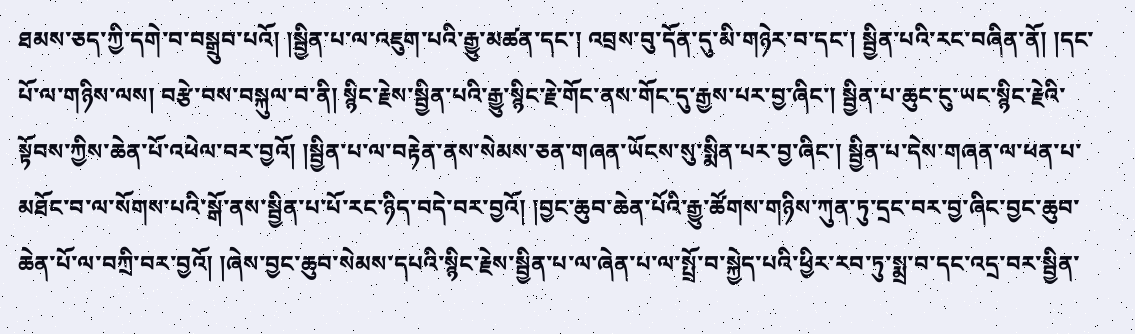ཐམས་ཅད་ཀྱི་དགེ་བ་བསྒྲུབ་པའོ། །སྦྱིན་པ་ལ་འཇུག་པའི་རྒྱུ་མཚན་དང་། འབྲས་བུ་དོན་དུ་མི་གཉེར་བ་དང་། སྦྱིན་པའི་རང་བཞིན་ནོ། །དང་པོ་ལ་གཉིས་ལས། བརྩེ་བས་བསྐུལ་བ་ནི། སྙིང་རྗེས་སྦྱིན་པའི་རྒྱུ་སྙིང་རྗེ་གོང་ནས་གོང་དུ་རྒྱས་པར་བྱ་ཞིང་། སྦྱིན་པ་ཆུང་ངུ་ཡང་སྙིང་རྗེའི་སྟོབས་ཀྱིས་ཆེན་པོ་འཕེལ་བར་བྱའོ། །སྦྱིན་པ་ལ་བརྟེན་ནས་སེམས་ཅན་གཞན་ཡོངས་སུ་སྨིན་པར་བྱ་ཞིང་། སྦྱིན་པ་དེས་གཞན་ལ་ཕན་པ་མཐོང་བ་ལ་སོགས་པའི་སྒོ་ནས་སྦྱིན་པ་པོ་རང་ཉིད་བདེ་བར་བྱའོ། །བྱང་ཆུབ་ཆེན་པོའི་རྒྱུ་ཚོགས་གཉིས་ཀུན་ཏུ་དྲང་བར་བྱ་ཞིང་བྱང་ཆུབ་ཆེན་པོ་ལ་བཀྲི་བར་བྱའོ། །ཞེས་བྱང་ཆུབ་སེམས་དཔའི་སྙིང་རྗེས་སྦྱིན་པ་ལ་ཞེན་པ་ལ་སྤྲོ་བ་སྐྱེད་པའི་ཕྱིར་རབ་ཏུ་སྨྲ་བ་དང་འདྲ་བར་སྦྱིན་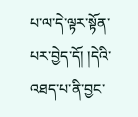པ་ལ་དེ་ལྟར་སྟོན་པར་བྱེད་དོ། །དེའི་འཐད་པ་ནི་བྱང་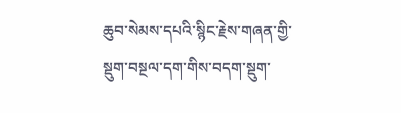ཆུབ་སེམས་དཔའི་སྙིང་རྗེས་གཞན་གྱི་སྡུག་བསྔལ་དག་གིས་བདག་སྡུག་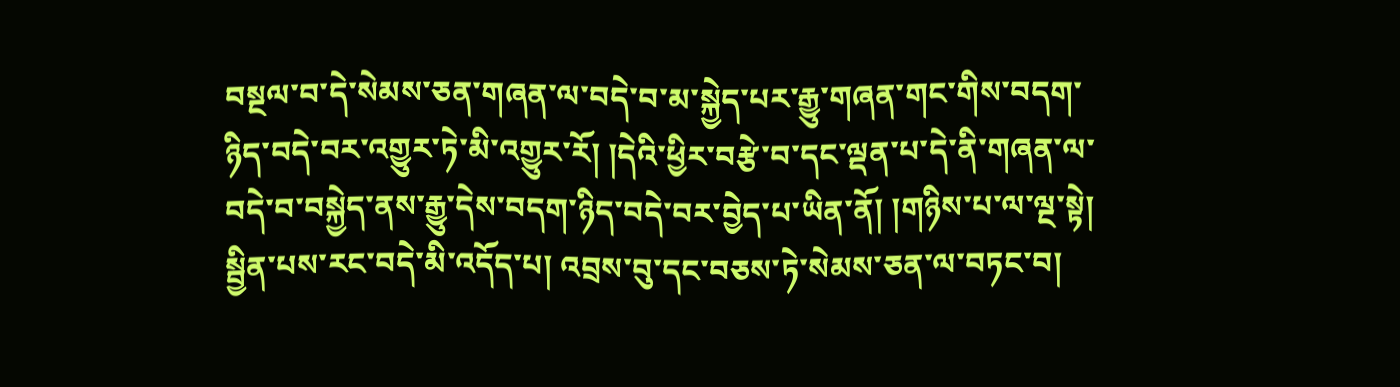བསྔལ་བ་དེ་སེམས་ཅན་གཞན་ལ་བདེ་བ་མ་སྐྱེད་པར་རྒྱུ་གཞན་གང་གིས་བདག་ཉིད་བདེ་བར་འགྱུར་ཏེ་མི་འགྱུར་རོ། །དེའི་ཕྱིར་བརྩེ་བ་དང་ལྡན་པ་དེ་ནི་གཞན་ལ་བདེ་བ་བསྐྱེད་ནས་རྒྱུ་དེས་བདག་ཉིད་བདེ་བར་བྱེད་པ་ཡིན་ནོ། །གཉིས་པ་ལ་ལྔ་སྟེ། སྦྱིན་པས་རང་བདེ་མི་འདོད་པ། འབྲས་བུ་དང་བཅས་ཏེ་སེམས་ཅན་ལ་བཏང་བ།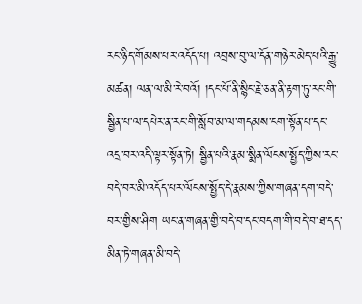རང་ཉིད་གོམས་པར་འདོད་པ། འབྲས་བུ་ལ་དོན་གཉེར་མེད་པའི་རྒྱུ་མཚན། ལན་ལ་མི་རེ་བའོ། །དང་པོ་ནི་སྙིང་རྗེ་ཅན་ནི་རྟག་ཏུ་རང་གི་སྦྱིན་པ་ལ་དཔེར་ན་རང་གི་སློབ་མ་ལ་གདམས་ངག་སྟོན་པ་དང་འདྲ་བར་འདི་ལྟར་སྟོན་ཏེ། སྦྱིན་པའི་རྣམ་སྨིན་ལོངས་སྤྱོད་ཀྱིས་རང་བདེ་བར་མི་འདོད་པར་ལོངས་སྤྱོད་དེ་རྣམས་ཀྱིས་གཞན་དག་བདེ་བར་གྱིས་ཤིག ཡང་ན་གཞན་གྱི་བདེ་བ་དང་བདག་གི་བདེ་བ་ཐ་དད་མིན་ཏེ་གཞན་མི་བདེ་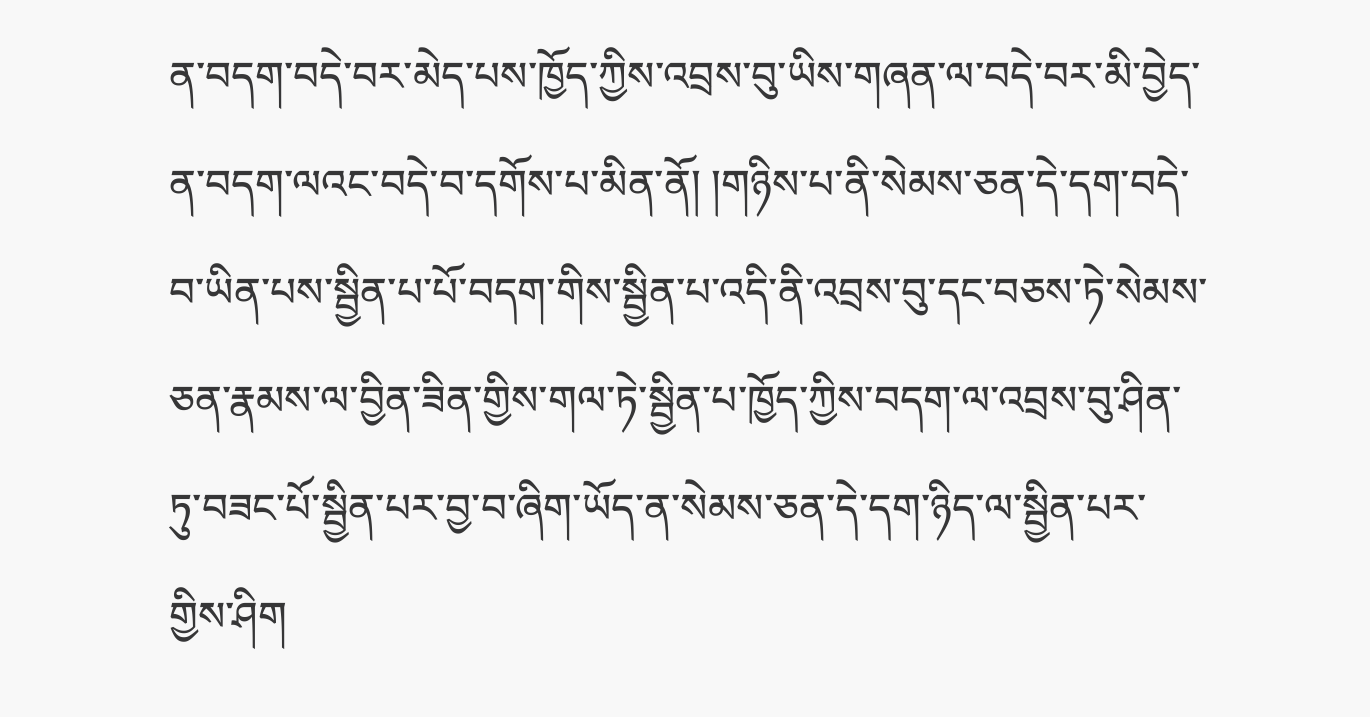ན་བདག་བདེ་བར་མེད་པས་ཁྱོད་ཀྱིས་འབྲས་བུ་ཡིས་གཞན་ལ་བདེ་བར་མི་བྱེད་ན་བདག་ལའང་བདེ་བ་དགོས་པ་མིན་ནོ། །གཉིས་པ་ནི་སེམས་ཅན་དེ་དག་བདེ་བ་ཡིན་པས་སྦྱིན་པ་པོ་བདག་གིས་སྦྱིན་པ་འདི་ནི་འབྲས་བུ་དང་བཅས་ཏེ་སེམས་ཅན་རྣམས་ལ་བྱིན་ཟིན་གྱིས་གལ་ཏེ་སྦྱིན་པ་ཁྱོད་ཀྱིས་བདག་ལ་འབྲས་བུ་ཤིན་ཏུ་བཟང་པོ་སྦྱིན་པར་བྱ་བ་ཞིག་ཡོད་ན་སེམས་ཅན་དེ་དག་ཉིད་ལ་སྦྱིན་པར་གྱིས་ཤིག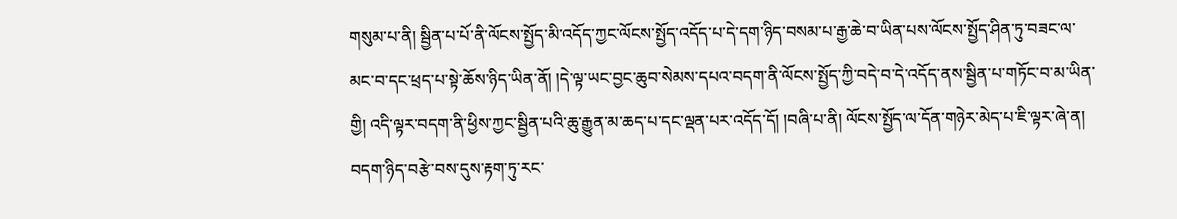གསུམ་པ་ནི། སྦྱིན་པ་པོ་ནི་ལོངས་སྤྱོད་མི་འདོད་ཀྱང་ལོངས་སྤྱོད་འདོད་པ་དེ་དག་ཉིད་བསམ་པ་རྒྱ་ཆེ་བ་ཡིན་པས་ལོངས་སྤྱོད་ཤིན་ཏུ་བཟང་ལ་མང་བ་དང་ཕྲད་པ་སྟེ་ཆོས་ཉིད་ཡིན་ནོ། །དེ་ལྟ་ཡང་བྱང་ཆུབ་སེམས་དཔའ་བདག་ནི་ལོངས་སྤྱོད་ཀྱི་བདེ་བ་དེ་འདོད་ནས་སྦྱིན་པ་གཏོང་བ་མ་ཡིན་གྱི། འདི་ལྟར་བདག་ནི་ཕྱིས་ཀྱང་སྦྱིན་པའི་ཆུ་རྒྱུན་མ་ཆད་པ་དང་ལྡན་པར་འདོད་དོ། །བཞི་པ་ནི། ལོངས་སྤྱོད་ལ་དོན་གཉེར་མེད་པ་ཇི་ལྟར་ཞེ་ན། བདག་ཉིད་བརྩེ་བས་དུས་རྟག་ཏུ་རང་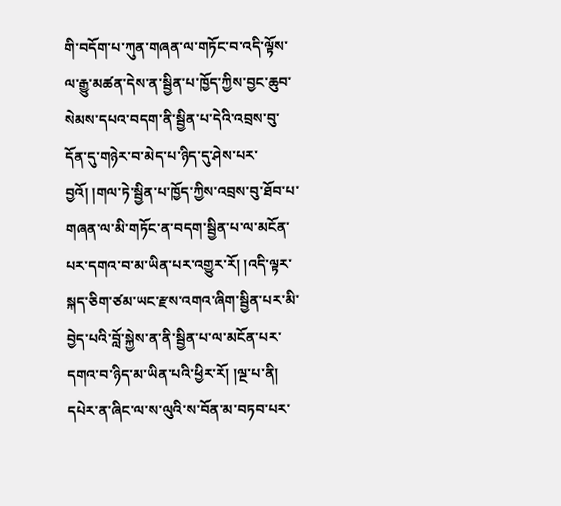གི་བདོག་པ་ཀུན་གཞན་ལ་གཏོང་བ་འདི་ལྟོས་ལ་རྒྱུ་མཚན་དེས་ན་སྦྱིན་པ་ཁྱོད་ཀྱིས་བྱང་ཆུབ་སེམས་དཔའ་བདག་ནི་སྦྱིན་པ་དེའི་འབྲས་བུ་དོན་དུ་གཉེར་བ་མེད་པ་ཉིད་དུ་ཤེས་པར་བྱའོ། །གལ་ཏེ་སྦྱིན་པ་ཁྱོད་ཀྱིས་འབྲས་བུ་ཐོབ་པ་གཞན་ལ་མི་གཏོང་ན་བདག་སྦྱིན་པ་ལ་མངོན་པར་དགའ་བ་མ་ཡིན་པར་འགྱུར་རོ། །འདི་ལྟར་སྐད་ཅིག་ཙམ་ཡང་རྫས་འགའ་ཞིག་སྦྱིན་པར་མི་བྱེད་པའི་བློ་སྐྱེས་ན་ནི་སྦྱིན་པ་ལ་མངོན་པར་དགའ་བ་ཉིད་མ་ཡིན་པའི་ཕྱིར་རོ། །ལྔ་པ་ནི། དཔེར་ན་ཞིང་ལ་ས་ལུའི་ས་བོན་མ་བཏབ་པར་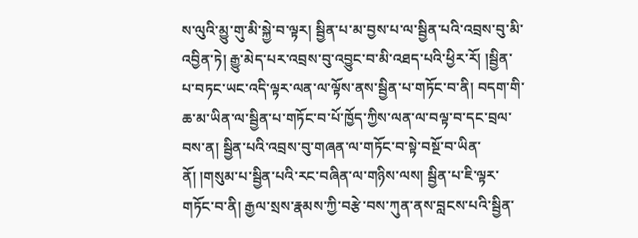ས་ལུའི་མྱུ་གུ་མི་སྐྱེ་བ་ལྟར། སྦྱིན་པ་མ་བྱས་པ་ལ་སྦྱིན་པའི་འབྲས་བུ་མི་འབྱིན་ཏེ། རྒྱུ་མེད་པར་འབྲས་བུ་འབྱུང་བ་མི་འཐད་པའི་ཕྱིར་རོ། །སྦྱིན་པ་བཏང་ཡང་འདི་ལྟར་ལན་ལ་ལྟོས་ནས་སྦྱིན་པ་གཏོང་བ་ནི། བདག་གི་ཆ་མ་ཡིན་ལ་སྦྱིན་པ་གཏོང་བ་པོ་ཁྱོད་ཀྱིས་ལན་ལ་བལྟ་བ་དང་བྲལ་བས་ན། སྦྱིན་པའི་འབྲས་བུ་གཞན་ལ་གཏོང་བ་སྟེ་བསྔོ་བ་ཡིན་ནོ། །གསུམ་པ་སྦྱིན་པའི་རང་བཞིན་ལ་གཉིས་ལས། སྦྱིན་པ་ཇི་ལྟར་གཏོང་བ་ནི། རྒྱལ་སྲས་རྣམས་ཀྱི་བརྩེ་བས་ཀུན་ནས་བླངས་པའི་སྦྱིན་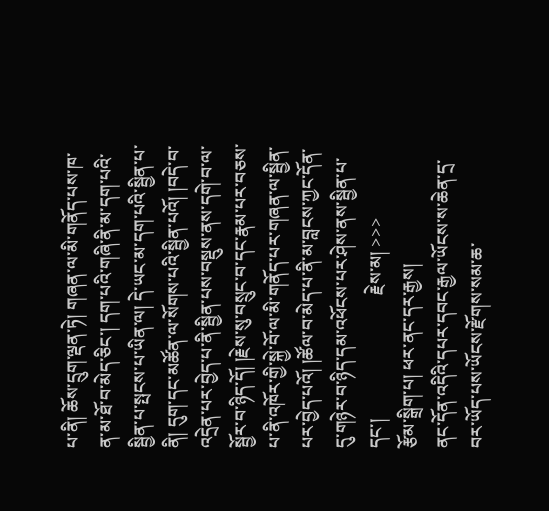པ་ནི། ཆོས་དྲུག་ལྡན་ཏེ། གཞན་ལ་མི་གནོད་པས་ཁ་ན་མ་ཐོ་བ་མེད་ཅིང་། དག་པའི་གཞི་ནི་མ་དག་པའི་སྦྱིན་པ་སྤངས་པ་ཡིན་ལ། དེ་ཡང་མ་དག་པའི་སྦྱིན་པ་ནི། དུག་དང་མཚོན་ལ་སོགས་པའི་སྦྱིན་པའོ། །བདེ་བ་འདྲེན་པར་བྱེད་པ་ནི་སྦྱིན་པས་བསྡུས་ནས་དགེ་བ་ལ་སྦྱོར་བ་ཉིད་དོ། །རྗེས་སུ་བསྲུང་བ་དང་རྣམ་པར་བཅས་པ་ནི་འཁོར་གྱི་སྐྱེ་བོ་ལ་མི་གནོད་པར་གཞན་ལ་སྦྱིན་པར་བྱེད་པའོ། །ཚོལ་བ་མེད་པ་ནི་མ་བླངས་ཀྱང་དོན་དུ་གཉེར་བ་ཉིད་དམ་འཕོངས་པར་ཤེས་ནས་སྦྱིན་པ་དང་།                            རྗེས་མ། >>>
རྩོམ་སྒྲིག་པ། ཕར་ནང་དར་རྒྱས།
ནང་དོན་འདིའི་དཔར་དབང་རྒྱལ་ཡོངས་ས་ཆེན་དྲ་བར་ཡོད་པས་ཡོངས་རྫོགས་སམ་ཆ་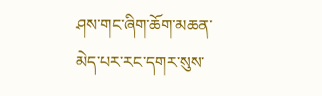ཤས་གང་ཞིག་ཆོག་མཆན་མེད་པར་རང་དགར་སུས་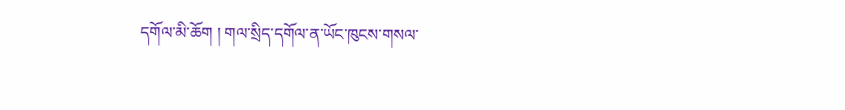དགོལ་མི་ཆོག ། གལ་སྲིད་དགོལ་ན་ཡོང་ཁུངས་གསལ་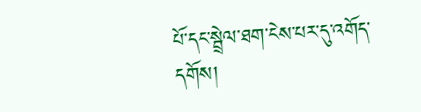པོ་དང་སྦྲེལ་ཐག་ངེས་པར་དུ་འགོད་དགོས།